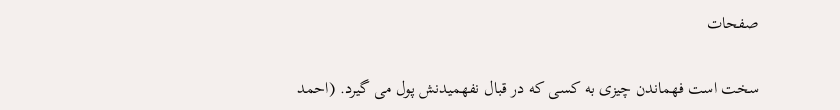صفحات

سخت است فهماندن چیزی به کسی که در قبال نفهمیدنش پول می گیرد. (احمد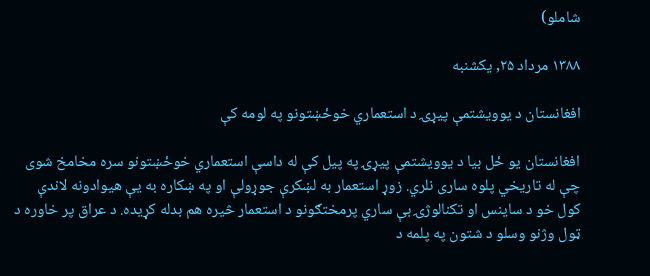شاملو)

۱۳۸۸ مرداد ۲۵, یکشنبه

افغانستان د يوويشتمې پيړۍ د استعماري خوځښتونو په لومه كې

افغانستان يو ځل بيا د يوويشتمې پيړۍ په پيل كې له داسې استعماري خوځښتونو سره مخامخ شوى چې له تاريخي پلوه سارى نلري. زوړ استعمار به لښكرې جوړولې او په ښكاره به يې هيوادونه لاندې كول خو د ساينس او تكنالوژۍ بې ساري پرمختګونو د استعمار څیره هم بدله كړيده. د عراق پر خاوره د ټول وژنو وسلو د شتون په پلمه د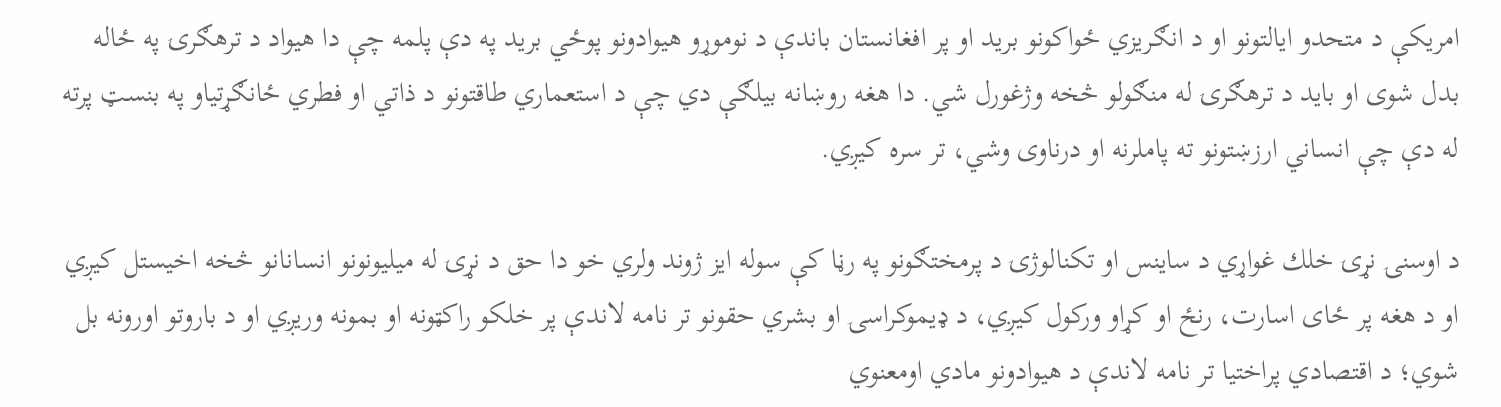امريكې د متحدو ايالتونو او د انګريزي ځواكونو بريد او پر افغانستان باندې د نوموړو هيوادونو پوځي بريد په دې پلمه چې دا هيواد د ترهګرۍ په ځاله بدل شوی او بايد د ترهګرۍ له منګولو څخه وژغورل شي. دا هغه روښانه بيلګې دي چې د استعماري طاقتونو د ذاتي او فطري ځانګړتياو په بنسټ پرته له دې چې انساني ارزښتونو ته پاملرنه او درناوى وشي، تر سره كيږي.

د اوسنۍ نړۍ خلك غواړي د ساينس او تكنالوژۍ د پرمختګونو په رڼا كې سوله ايز ژوند ولري خو دا حق د نړۍ له ميليونونو انسانانو څخه اخيستل كيږي او د هغه پر ځاى اسارت، رنځ او كړاو وركول كيږي، د ډيموكراسۍ او بشري حقونو تر نامه لاندې پر خلكو راكټونه او بمونه وریږي او د باروتو اورونه بل شوي؛ د اقتصادي پراختيا تر نامه لاندې د هيوادونو مادي اومعنوي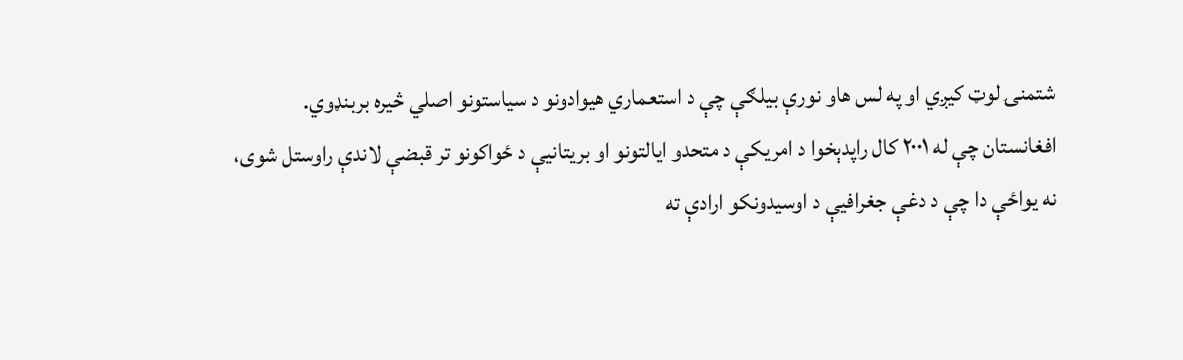شتمنۍ لوټ كيږي او په لس هاو نورې بيلګې چې د استعماري هيوادونو د سياستونو اصلي څیره بربنډوي. افغانستان چې له ۲۰۰۱ كال راپدېخوا د امريكې د متحدو ايالتونو او بريتانيې د ځواكونو تر قبضې لاندې راوستل شوى، نه يواځې دا چې د دغې جغرافيې د اوسيدونكو ارادې ته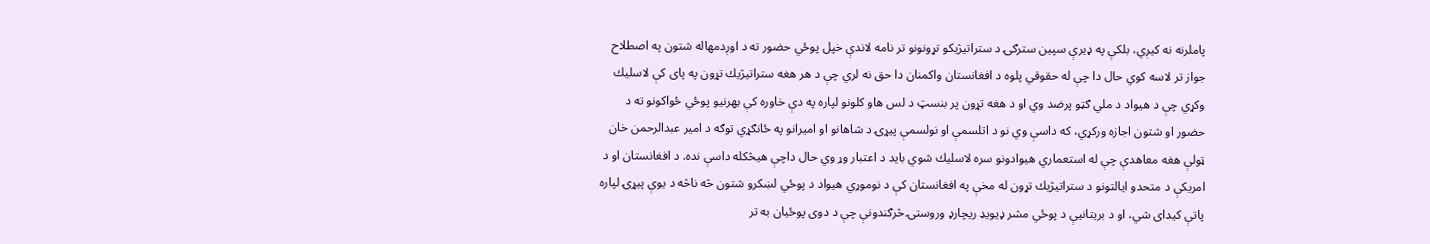پاملرنه نه كيږي، بلكې په ډيرې سپين سترګۍ د ستراتيژيكو تړونونو تر نامه لاندې خپل پوځي حضور ته د اوږدمهاله شتون په اصطلاح جواز تر لاسه كوي حال دا چې له حقوقي پلوه د افغانستان واكمنان دا حق نه لري چې د هر هغه ستراتيژيك تړون په پاى كې لاسليك وكړي چې د هيواد د ملي ګټو پرضد وي او د هغه تړون پر بنسټ د لس هاو كلونو لپاره په دې خاوره كې بهرنيو پوځي ځواكونو ته د حضور او شتون اجازه وركړي، كه داسې وي نو د اتلسمې او نولسمې پيړۍ د شاهانو او اميرانو په ځانګړي توګه د امير عبدالرحمن خان ټولې هغه معاهدې چې له استعماري هيوادونو سره لاسليك شوي باید د اعتبار وړ وي حال داچې هيڅكله داسې نده. د افغانستان او د امريكې د متحدو ايالتونو د ستراتيژيك تړون له مخې په افغانستان كې د نوموړي هيواد د پوځي لښكرو شتون څه ناڅه د يوې پيړۍ لپاره پاتې كيداى شي، او د بريتانيې د پوځي مشر ډيويډ ريچارډ وروستۍ څرګندونې چې د دوى پوځيان به تر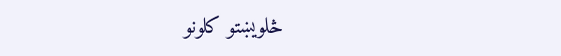څلويښتو كلونو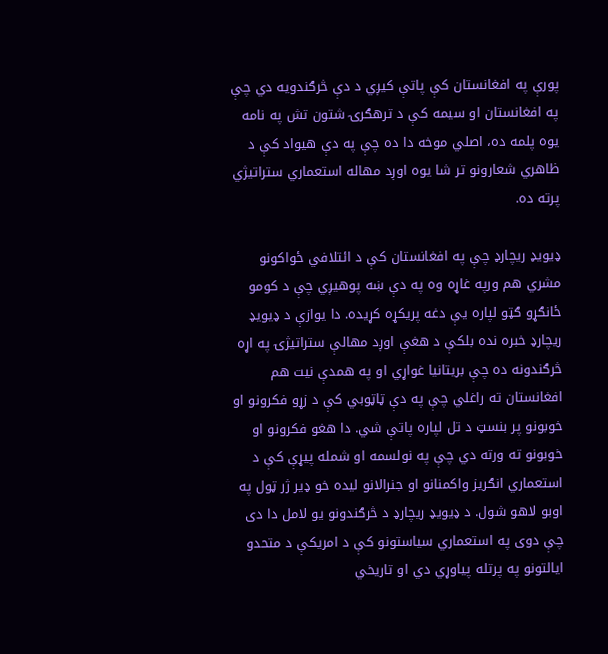پورې په افغانستان كې پاتې كيږي د دې څرګندويه دي چې په افغانستان او سيمه كې د ترهګرۍ شتون تش په نامه يوه پلمه ده، اصلي موخه دا ده چې په دې هيواد كې د ظاهري شعارونو تر شا يوه اوږد مهاله استعماري ستراتيژي پرته ده.

ډيويډ ريچارډ چې په افغانستان كې د ائتلافي ځواكونو مشري هم ورپه غاړه وه په دې ښه پوهيږي چې د كومو ځانګړو ګټو لپاره يې دغه پريكړه كړيده. دا يوازې د ډيويډ ريچارډ خبره نده بلكې د هغې اوږد مهالې ستراتيژۍ په اړه څرګندونه ده چې بريتانيا غواړي او په همدې نيت هم افغانستان ته راغلي چې په دې ټاټوبي كې د زړو فكرونو او خوبونو پر بنسټ د تل لپاره پاتې شي. دا هغو فكرونو او خوبونو ته ورته دي چې په نولسمه او شمله پيړې كې د استعماري انګريز واكمنانو او جنرالانو ليده خو ډير ژر ټول په اوبو لاهو شول. د ډيويډ ريچارډ د څرګندونو يو لامل دا دى چې دوى په استعماري سياستونو كې د امريكې د متحدو ايالتونو په پرتله پياوړي دي او تاريخي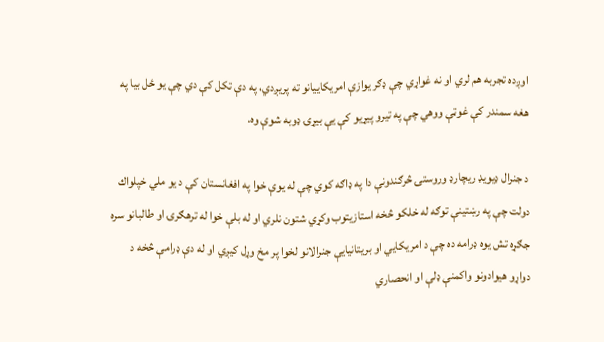اوږده تجربه هم لري او نه غواړي چې ډګر يوازې امريكایيانو ته پريږدي، په دې تكل كې دي چې يو ځل بيا په هغه سمندر كې غوټې ووهي چې په تيرو پيړيو كې يې بيړۍ ډوبه شوې وه.

د جنرال ډيويډ ريچارډ وروستۍ څرګندونې دا په ډاګه كوي چې له يوې خوا په افغانستان كې د يو ملي خپلواك دولت چې په رښتینې توګه له خلكو څخه استازيتوب وكړي شتون نلري او له بلې خوا له ترهګرۍ او طالبانو سره جګړه تش يوه ډرامه ده چې د امريكايي او بريتانيايې جنرالانو لخوا پر مخ وړل كيږي او له دې ډرامې څخه د دواړو هيوادونو واكمنې ډلې او انحصاري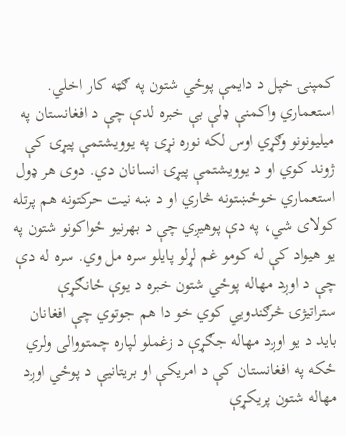كمپنۍ خپل د دايمې پوځي شتون په ګټه كار اخلي. استعماري واكمنې ډلې بې خبره لدې چې د افغانستان په ميليونونو وګړي اوس لكه نوره نړۍ په يوويشتمې پيړۍ كې ژوند كوي او د يوويشتمې پيړۍ انسانان دي. دوى هر ډول استعماري خوځښتونه څاري او د ښه نيت حركتونه هم پرتله كولاى شي، په دې پوهيږي چې د بهرنيو ځواكونو شتون په يو هيواد كې له كومو غم لړلو پايلو سره مل وي. سره له دې چې د اوږد مهاله پوځي شتون خبره د يوې ځانګړې ستراتيژۍ څرګندويي كوي خو دا هم جوتوي چې افغانان بايد د يو اوږد مهاله جګړې د زغملو لپاره چمتووالى ولري ځكه په افغانستان كې د امريكې او بريتانيې د پوځي اوږد مهاله شتون پريكړې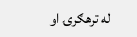له ترهګرۍ او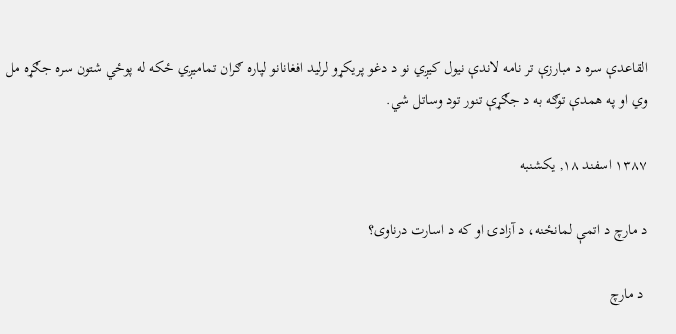القاعدې سره د مبارزې تر نامه لاندې نيول كيږي نو د دغو پريكړو لرليد افغانانو لپاره ګران تماميږي ځكه له پوځي شتون سره جګړه مل وي او په همدې توګه به د جګړې تنور تود وساتل شي.

۱۳۸۷ اسفند ۱۸, یکشنبه

د مارچ د اتمې لمانځنه، د آزادۍ او که د اسارت درناوى؟

 د مارچ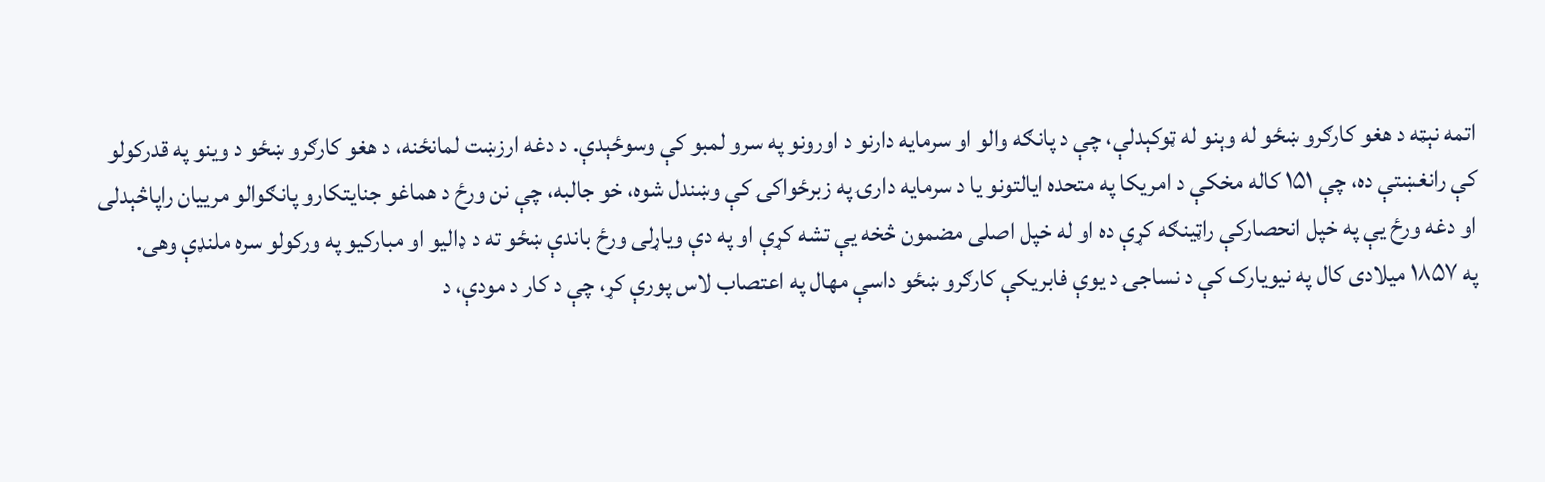اتمه نېټه د هغو کارګرو ښځو له وېنو له ټوکېدلې، چې د پانګه والو او سرمایه دارنو د اورونو په سرو لمبو کې وسوځېدې. د دغه ارزښت لمانځنه، د هغو کارګرو ښځو د وینو په قدرکولو کې رانغښتې ده، چې ۱۵۱ کاله مخکې د امریکا په متحده ایالتونو یا د سرمایه دارۍ په زبرځواکۍ کې وښندل شوه، خو جالبه، چې نن ورځ د هماغو جنایتکارو پانګوالو مرییان راپاڅېدلی او دغه ورځ یې په خپل انحصارکې راټینګه کړې ده او له خپل اصلی مضمون څخه یې تشه کړې او په دې ویاړلی ورځ باندې ښځو ته د ډالیو او مبارکیو په ورکولو سره ملنډې وهی.
په ۱۸۵۷ میلادی کال په نیویارک کې د نساجۍ د یوې فابریکې کارګرو ښځو داسې مهال په اعتصاب لاس پورې کړ، چې د کار د مودې، د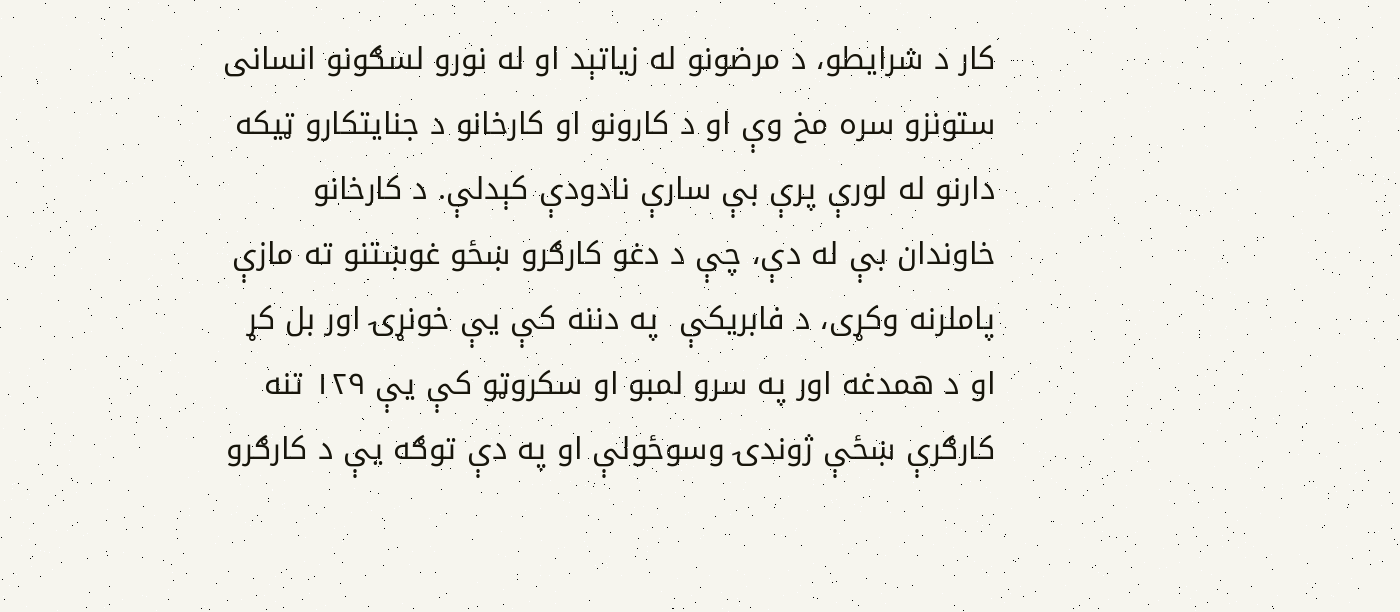کار د شرایطو، د مرضونو له زیاتېد او له نورو لسګونو انسانی ستونزو سره مخ وې او د کارونو او کارخانو د جنایتکارو ټیکه دارنو له لورې پرې بې سارې نادودې کېدلې. د کارخانو خاوندان بې له دې، چې د دغو کارګرو ښځو غوښتنو ته مازې پاملرنه وکړی، د فابریکې  په دننه کې یې خونړۍ اور بل کړ او د همدغه اور په سرو لمبو او سکروټو کې یې ۱۲۹ تنه کارګرې ښځې ژوندۍ وسوځولې او په دې توګه یې د کارګرو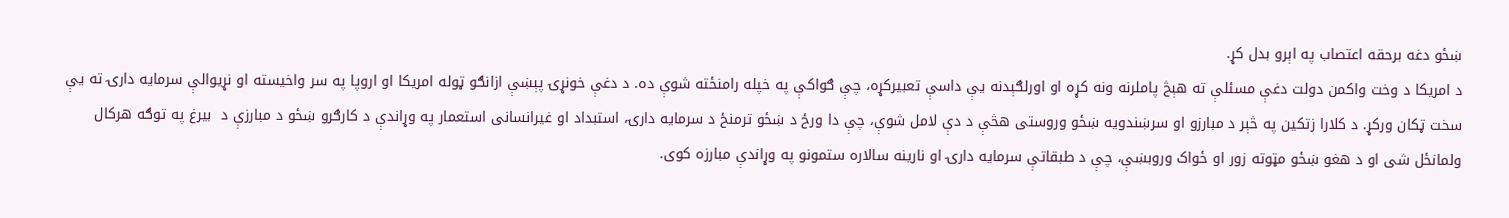ښځو دغه برحقه اعتصاب په اېرو بدل کړ.
د امریکا د وخت واکمن دولت دغې مسئلې ته هېڅ پاملرنه ونه کړه او اورلګېدنه یې داسې تعبیرکړه، چې ګواکې په خپله رامنځته شوې ده. د دغې خونړۍ پېښې ازانګو ټوله امریکا او اروپا په سر واخیسته او نړیوالې سرمایه دارۍ ته یې سخت ټکان ورکړ. د کلارا زتکین په څېر د مبارزو او سرښندویه ښځو وروستى هڅې د دې لامل شوې، چې دا ورځ د ښځو ترمنځ د سرمایه دارۍ، استبداد او غیرانسانی استعمار په وړاندې د کارګرو ښځو د مبارزې د  بیرغ په توګه هرکال ولمانځل شی او د هغو ښځو مټوته زور او ځواک وروبښې، چې د طبقاتې سرمایه دارۍ او نارینه سالاره ستمونو په وړاندې مبارزه کوی.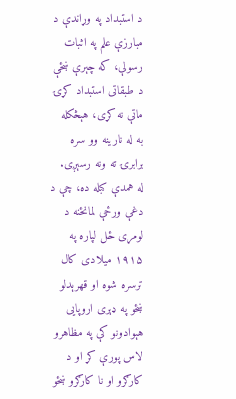د استبداد په وړاندې د مبارزې علم په اثبات رسولې، که چېرې ښځې د طبقاتی استبداد کړۍ ماتې نه کړی، هېڅکله به له نارینه وو سره برابرۍ ته ونه رسېږی.  له همدې کبله ده، چې د دغې ورځې لمانځنه د لومړی ځل لپاره په ۱۹۱۵ میلادی کال ترسره شوه او قهرېدلو ښځو په ډېرى اروپایی هېوادونو کې په مظاهرو لاس پورې کړ او د کارګرو او نا کارګرو ښځو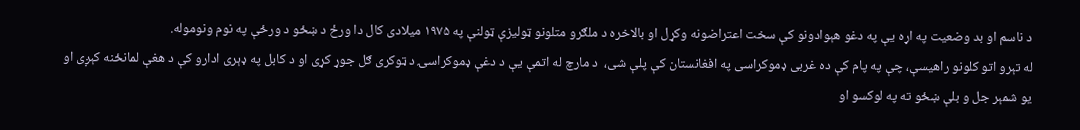د ناسم او بد وضعیت په اړه یې په دغو هېوادونو کې سخت اعتراضونه وکړل او بالاخره د ملګرو متلونو ټولیزې ټولنې په ۱۹۷۵ میلادی کال دا ورځ د ښځو د ورځې په نوم ونوموله.
له تېرو اتو کلونو راهیسې، چې په پام کې ده غربی ډموکراسی په افغانستان کې پلې شی،  د مارچ له اتمې یې د دغې ډموکراسۍ د ټوکرى ګل جوړ کړى او د کابل په ډېرى ادارو کې د هغې لمانځنه کېږی او یو شمېر جل و بلې ښځو ته په لوکسو او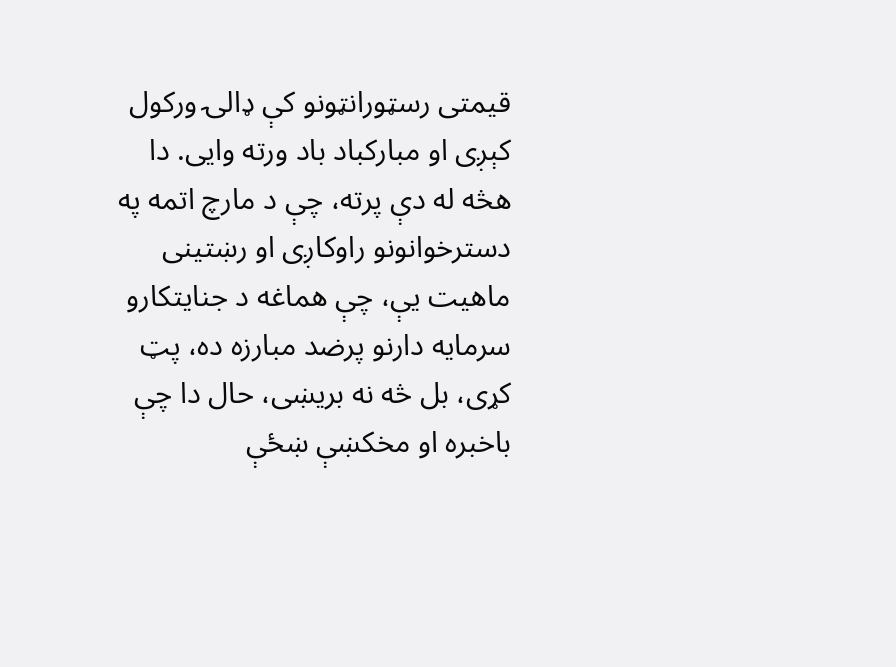قیمتی رسټورانټونو کې ډالۍ ورکول کېږی او مبارکباد باد ورته وایی. دا هڅه له دې پرته، چې د مارچ اتمه په دسترخوانونو راوکاږی او رښتینى ماهیت یې، چې هماغه د جنایتکارو سرمایه دارنو پرضد مبارزه ده، پټ کړی، بل څه نه بریښی، حال دا چې باخبره او مخکښې ښځې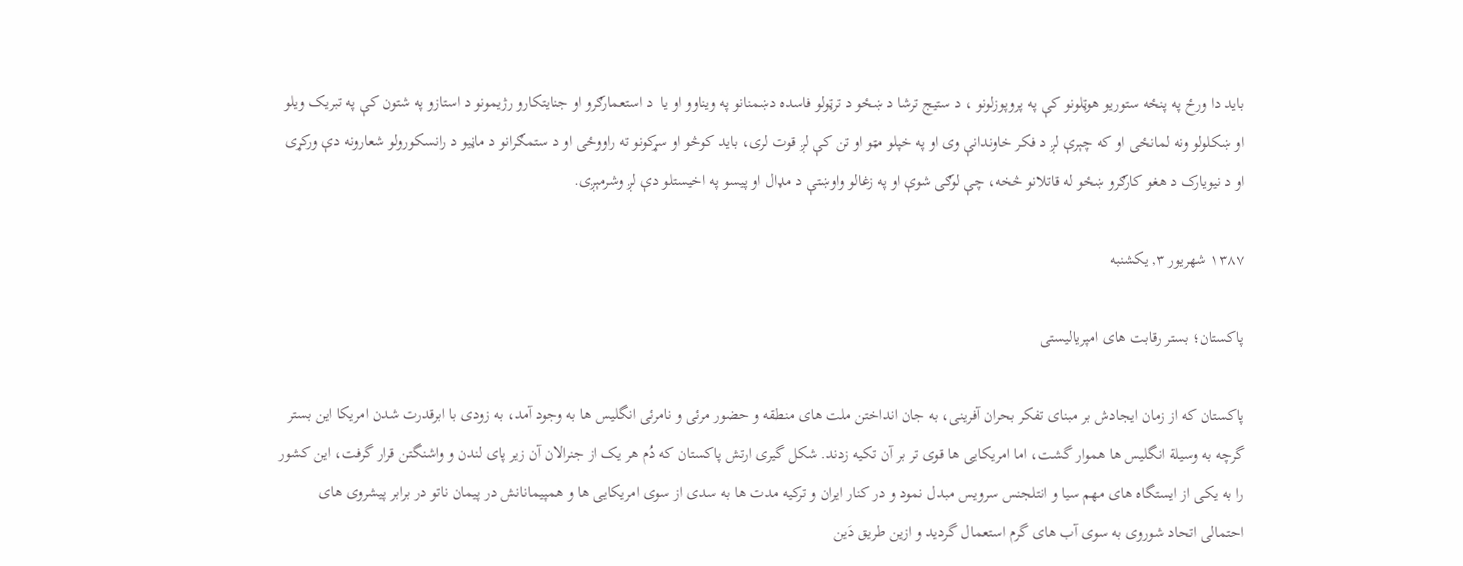باید دا ورځ په پنځه ستوریو هوټلونو کې په پروپوزلونو ، د ستیج ترشا د ښځو د ترټولو فاسده دښمنانو په ویناوو او یا  د استعمارګرو او جنایتکارو رژیمونو د استازو په شتون کې په تبریک ویلو او ښکلولو ونه لمانځی او که چېرې لږ د فکر خاوندانې وی او په خپلو مټو او تن کې لږ قوت لری، باید کوڅو او سړکونو ته راووځی او د ستمګرانو د ماڼیو د رانسکورولو شعارونه دې ورکړی او د نیویارک د هغو کارګرو ښځو له قاتلانو څخه، چې لوګى شوې او په زغالو واوښتې د مډال او پیسو په اخیستلو دې لږ وشرمېږی.

۱۳۸۷ شهریور ۳, یکشنبه

پاکستان؛ بستر رقابت های امپریالیستی

پاکستان که از زمان ایجادش بر مبنای تفکر بحران آفرینی، به جان انداختن ملت های منطقه و حضور مرئی و نامرئی انگلیس ها به وجود آمد، به زودی با ابرقدرت شدن امریکا این بستر گرچه به وسیلة انگلیس ها هموار گشت، اما امریکایی ها قوی تر بر آن تکیه زدند. شکل گیری ارتش پاکستان که دُم هر یک از جنرالان آن زیر پای لندن و واشنگتن قرار گرفت، این کشور را به یکی از ایستگاه های مهم سیا و انتلجنس سرویس مبدل نمود و در کنار ایران و ترکیه مدت ها به سدی از سوی امریکایی ها و همپیمانانش در پیمان ناتو در برابر پیشروی های احتمالی اتحاد شوروی به سوی آب های گرم استعمال گردید و ازین طریق دَین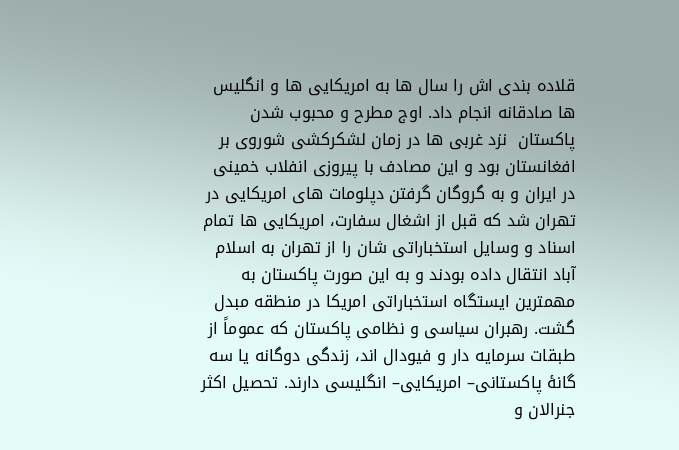قلاده بندی اش را سال ها به امریکایی ها و انگلیس ها صادقانه انجام داد. اوج مطرح و محبوب شدن پاکستان  نزد غربی ها در زمان لشکرکشی شوروی بر افغانستان بود و این مصادف با پیروزی انفلاب خمینی در ایران و به گروگان گرفتن دپلومات های امریکایی در تهران شد که قبل از اشغال سفارت، امریکایی ها تمام اسناد و وسایل استخباراتی شان را از تهران به اسلام آباد انتقال داده بودند و به این صورت پاکستان به مهمترین ایستگاه استخباراتی امریکا در منطقه مبدل گشت. رهبران سیاسی و نظامی پاکستان که عموماً از طبقات سرمایه دار و فیودال اند، زندگی دوگانه یا سه گانۀ پاکستانی– امریکایی– انگلیسی دارند. تحصیل اکثر جنرالان و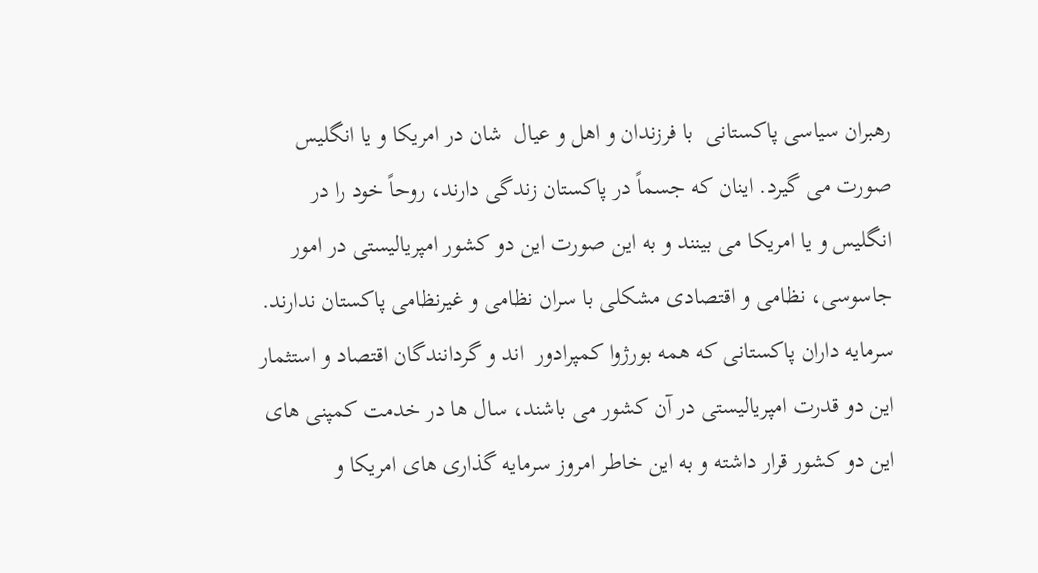رهبران سیاسی پاکستانی  با فرزندان و اهل و عیال  شان در امریکا و یا انگلیس صورت می گیرد. اینان که جسماً در پاکستان زندگی دارند، روحاً خود را در انگلیس و یا امریکا می بینند و به این صورت این دو کشور امپریالیستی در امور جاسوسی، نظامی و اقتصادی مشکلی با سران نظامی و غیرنظامی پاکستان ندارند. سرمایه داران پاکستانی که همه بورژوا کمپرادور  اند و گردانندگان اقتصاد و استثمار این دو قدرت امپریالیستی در آن کشور می باشند، سال ها در خدمت کمپنی های این دو کشور قرار داشته و به این خاطر امروز سرمایه گذاری های امریکا و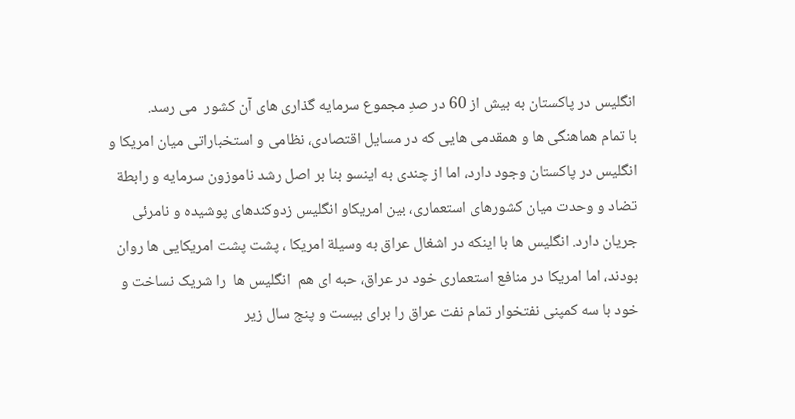انگلیس در پاکستان به بیش از 60 در صدِ مجموع سرمایه گذاری های آن کشور  می رسد.
با تمام هماهنگی ها و همقدمی هایی که در مسایل اقتصادی، نظامی و استخباراتی میان امریکا و انگلیس در پاکستان وجود دارد، اما از چندی به اینسو بنا بر اصل رشد ناموزون سرمایه و رابطة تضاد و وحدت میان کشورهای استعماری، بین امریکاو انگلیس زدوکندهای پوشیده و نامرئی جریان دارد. انگلیس ها با اینکه در اشغال عراق به وسیلة امریکا ، پشت پشت امریکایی ها روان بودند، اما امریکا در منافع استعماری خود در عراق، حبه ای هم  انگلیس ها  را شریک نساخت و خود با سه کمپنی نفتخوار تمام نفت عراق را برای بیست و پنج سال زیر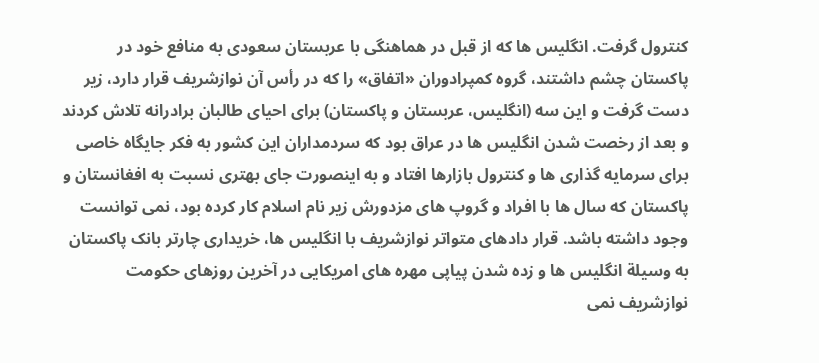کنترول گرفت. انگلیس ها که از قبل در هماهنگی با عربستان سعودی به منافع خود در پاکستان چشم داشتند، گروه کمپرادوران «اتفاق» را که در رأس آن نوازشریف قرار دارد، زیر دست گرفت و این سه (انگلیس، عربستان و پاکستان) برای احیای طالبان برادرانه تلاش کردند و بعد از رخصت شدن انگلیس ها در عراق بود که سردمداران این کشور به فکر جایگاه خاصی برای سرمایه گذاری ها و کنترول بازارها افتاد و به اینصورت جای بهتری نسبت به افغانستان و پاکستان که سال ها با افراد و گروپ های مزدورش زیر نام اسلام کار کرده بود، نمی توانست وجود داشته باشد. قرار دادهای متواتر نوازشریف با انگلیس ها، خریداری چارتر بانک پاکستان به وسیلة انگلیس ها و زده شدن پیاپی مهره های امریکایی در آخرین روزهای حکومت نوازشریف نمی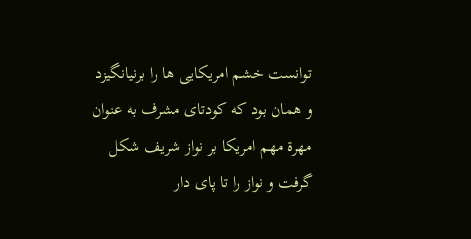توانست خشم امریکایی ها را برنیانگیزد و همان بود که کودتای مشرف به عنوان مهرة مهم امریکا بر نواز شریف شکل گرفت و نواز را تا پای دار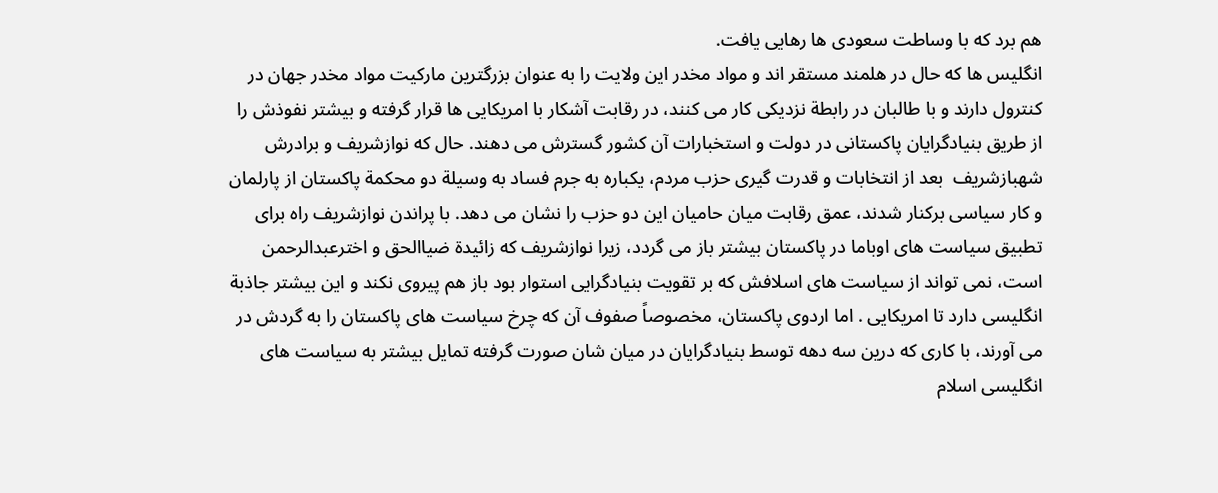هم برد که با وساطت سعودی ها رهایی یافت.
انگلیس ها که حال در هلمند مستقر اند و مواد مخدر این ولایت را به عنوان بزرگترین مارکیت مواد مخدر جهان در کنترول دارند و با طالبان در رابطة نزدیکی کار می کنند، در رقابت آشکار با امریکایی ها قرار گرفته و بیشتر نفوذش را از طریق بنیادگرایان پاکستانی در دولت و استخبارات آن کشور گسترش می دهند. حال که نوازشریف و برادرش شهبازشریف  بعد از انتخابات و قدرت گیری حزب مردم، یکباره به جرم فساد به وسیلة دو محکمة پاکستان از پارلمان و کار سیاسی برکنار شدند، عمق رقابت میان حامیان این دو حزب را نشان می دهد. با پراندن نوازشریف راه برای تطبیق سیاست های اوباما در پاکستان بیشتر باز می گردد، زیرا نوازشریف که زائیدة ضیاالحق و اخترعبدالرحمن است، نمی تواند از سیاست های اسلافش که بر تقویت بنیادگرایی استوار بود باز هم پیروی نکند و این بیشتر جاذبة انگلیسی دارد تا امریکایی . اما اردوی پاکستان، مخصوصاً صفوف آن که چرخ سیاست های پاکستان را به گردش در می آورند، با کاری که درین سه دهه توسط بنیادگرایان در میان شان صورت گرفته تمایل بیشتر به سیاست های انگلیسی اسلام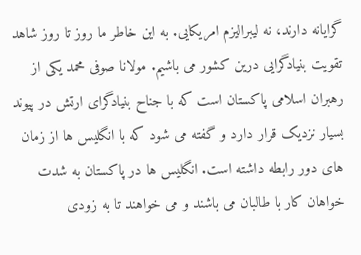گرایانه دارند، نه لیبرالیزم امریکایی. به این خاطر ما روز تا روز شاهد تقویت بنیادگرایی درین کشور می باشیم. مولانا صوفی محمد یکی از رهبران اسلامی پاکستان است که با جناح بنیادگرای ارتش در پیوند بسیار نزدیک قرار دارد و گفته می شود که با انگلیس ها از زمان های دور رابطه داشته است. انگلیس ها در پاکستان به شدت خواهان کار با طالبان می باشند و می خواهند تا به زودی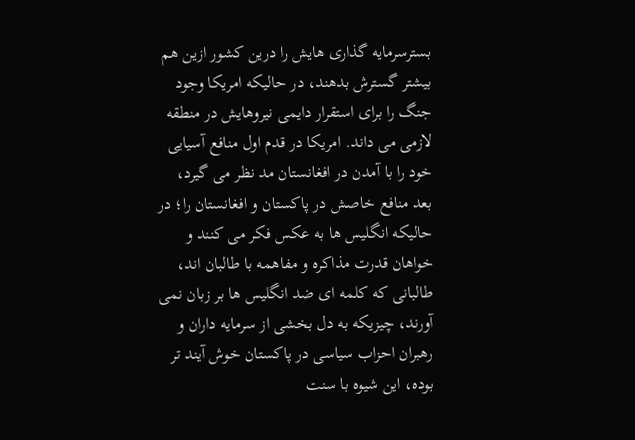بسترسرمایه گذاری هایش را درین کشور ازین هم بیشتر گسترش بدهند، در حالیکه امریکا وجود جنگ را برای استقرار دایمی نیروهایش در منطقه لازمی می داند. امریکا در قدم اول منافع آسیایی خود را با آمدن در افغانستان مد نظر می گیرد، بعد منافع خاصش در پاکستان و افغانستان را؛ در حالیکه انگلیس ها به عکس فکر می کنند و خواهان قدرت مذاکره و مفاهمه با طالبان اند، طالبانی که کلمه ای ضد انگلیس ها بر زبان نمی آورند، چیزیکه به دل بخشی از سرمایه داران و رهبران احزاب سیاسی در پاکستان خوش آیند تر بوده، این شیوه با سنت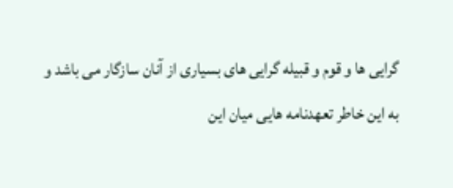گرایی ها و قوم و قبیله گرایی های بسیاری از آنان سازگار می باشد و  به این خاطر تعهدنامه هایی میان این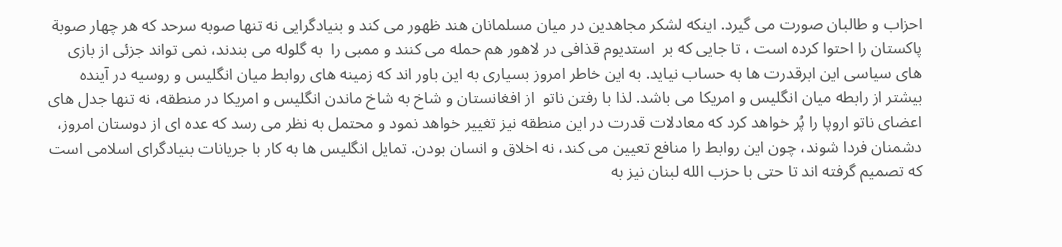احزاب و طالبان صورت می گیرد. اینکه لشکر مجاهدین در میان مسلمانان هند ظهور می کند و بنیادگرایی نه تنها صوبه سرحد که هر چهار صوبة پاکستان را احتوا کرده است ، تا جایی که بر  استدیوم قذافی در لاهور هم حمله می کنند و ممبی را  به گلوله می بندند، نمی تواند جزئی از بازی های سیاسی این ابرقدرت ها به حساب نیاید. به این خاطر امروز بسیاری به این باور اند که زمینه های روابط میان انگلیس و روسیه در آینده بیشتر از رابطه میان انگلیس و امریکا می باشد. لذا با رفتن ناتو  از افغانستان و شاخ به شاخ ماندن انگلیس و امریکا در منطقه، نه تنها جدل های اعضای ناتو اروپا را پُر خواهد کرد که معادلات قدرت در این منطقه نیز تغییر خواهد نمود و محتمل به نظر می رسد که عده ای از دوستان امروز، دشمنان فردا شوند، چون این روابط را منافع تعیین می کند، نه اخلاق و انسان بودن. تمایل انگلیس ها به کار با جریانات بنیادگرای اسلامی است که تصمیم گرفته اند تا حتی با حزب الله لبنان نیز به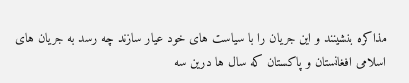مذاکره بنشینند و این جریان را با سیاست های خود عیار سازند چه رسد به جریان های اسلامی افغانستان و پاکستان که سال ها درین سه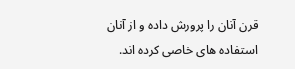قرن آنان را پرورش داده و از آنان استفاده های خاصی کرده اند.